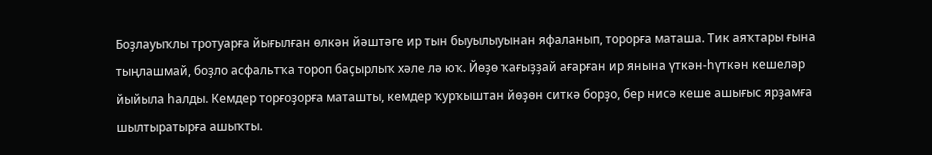Боҙлауыҡлы тротуарға йығылған өлкән йәштәге ир тын быуылыуынан яфаланып, торорға маташа. Тик аяҡтары ғына тыңлашмай, боҙло асфальтҡа тороп баҫырлыҡ хәле лә юҡ. Йөҙө ҡағыҙҙай ағарған ир янына үткән-һүткән кешеләр йыйыла һалды. Кемдер торғоҙорға маташты, кемдер ҡурҡыштан йөҙөн ситкә борҙо, бер нисә кеше ашығыс ярҙамға шылтыратырға ашыҡты.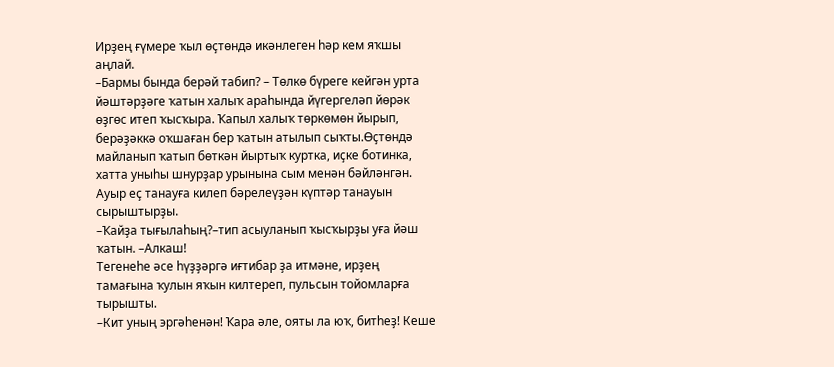Ирҙең ғүмере ҡыл өҫтөндә икәнлеген һәр кем яҡшы аңлай.
–Бармы бында берәй табип? – Төлкө бүреге кейгән урта йәштәрҙәге ҡатын халыҡ араһында йүгергеләп йөрәк өҙгөс итеп ҡысҡыра. Ҡапыл халыҡ төркөмөн йырып, берәҙәккә оҡшаған бер ҡатын атылып сыҡты.Өҫтөндә майланып ҡатып бөткән йыртыҡ куртка, иҫке ботинка, хатта уныһы шнурҙар урынына сым менән бәйләнгән. Ауыр еҫ танауға килеп бәрелеүҙән күптәр танауын сырыштырҙы.
–Ҡайҙа тығылаһың?–тип асыуланып ҡысҡырҙы уға йәш ҡатын. –Алкаш!
Тегенеһе әсе һүҙҙәргә иғтибар ҙа итмәне, ирҙең тамағына ҡулын яҡын килтереп, пульсын тойомларға тырышты.
–Кит уның эргәһенән! Ҡара әле, ояты ла юҡ, битһеҙ! Кеше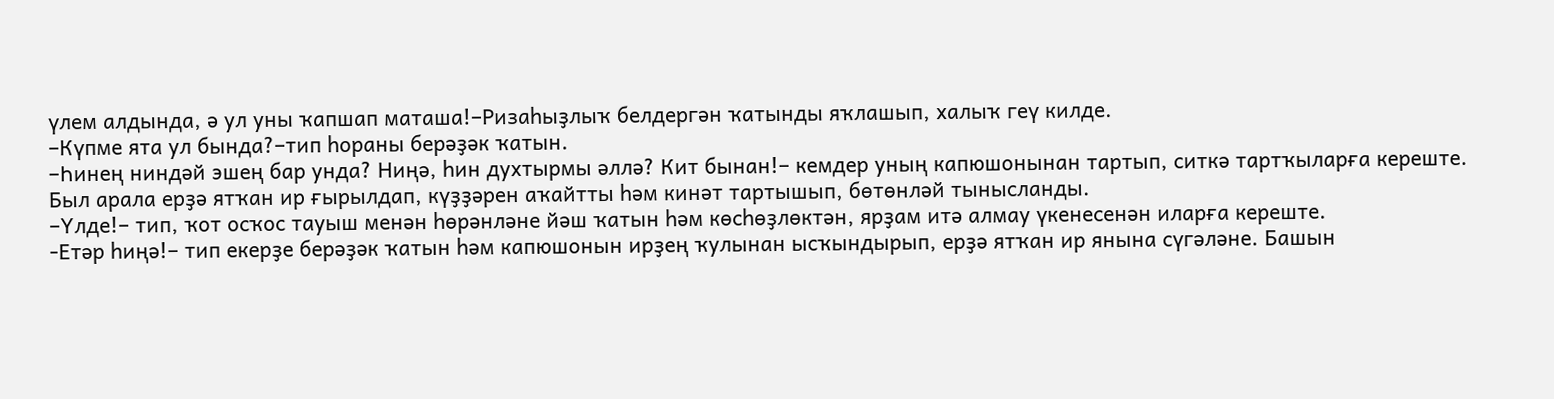үлем алдында, ә ул уны ҡапшап маташа!–Ризаһыҙлыҡ белдергән ҡатынды яҡлашып, халыҡ геү килде.
–Күпме ята ул бында?–тип һораны берәҙәк ҡатын.
–Һинең ниндәй эшең бар унда? Ниңә, һин духтырмы әллә? Кит бынан!– кемдер уның капюшонынан тартып, ситкә тартҡыларға кереште.
Был арала ерҙә ятҡан ир ғырылдап, күҙҙәрен аҡайтты һәм кинәт тартышып, бөтөнләй тынысланды.
–Үлде!– тип, ҡот осҡос тауыш менән һөрәнләне йәш ҡатын һәм көсһөҙлөктән, ярҙам итә алмау үкенесенән иларға кереште.
-Етәр һиңә!– тип екерҙе берәҙәк ҡатын һәм капюшонын ирҙең ҡулынан ысҡындырып, ерҙә ятҡан ир янына сүгәләне. Башын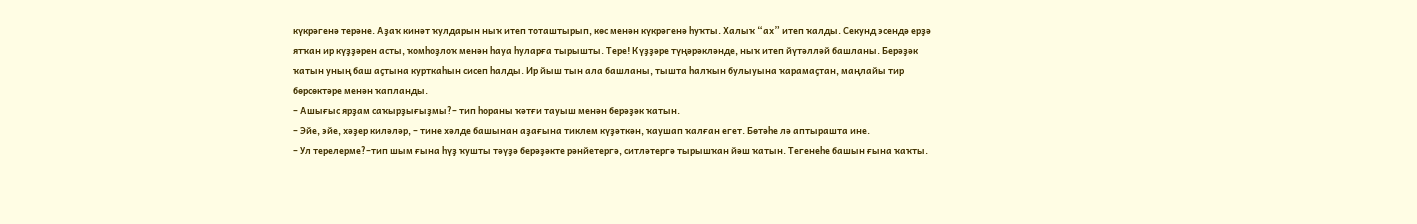күкрәгенә терәне. Аҙаҡ кинәт ҡулдарын ныҡ итеп тоташтырып, көс менән күкрәгенә һуҡты. Халыҡ “ах” итеп ҡалды. Секунд эсендә ерҙә ятҡан ир күҙҙәрен асты, ҡомһоҙлоҡ менән һауа һуларға тырышты. Тере! Күҙҙәре түңәрәкләнде, ныҡ итеп йүтәлләй башланы. Берәҙәк ҡатын уның баш аҫтына курткаһын сисеп һалды. Ир йыш тын ала башланы, тышта һалҡын булыуына ҡарамаҫтан, маңлайы тир бөрсөктәре менән ҡапланды.
– Ашығыс ярҙам саҡырҙығыҙмы?– тип һораны ҡәтғи тауыш менән берәҙәк ҡатын.
– Эйе, эйе, хәҙер киләләр, – тине хәлде башынан аҙағына тиклем күҙәткән, ҡаушап ҡалған егет. Бөтәһе лә аптырашта ине.
– Ул терелерме?–тип шым ғына һүҙ ҡушты тәүҙә берәҙәкте рәнйетергә, ситләтергә тырышҡан йәш ҡатын. Тегенеһе башын ғына ҡаҡты.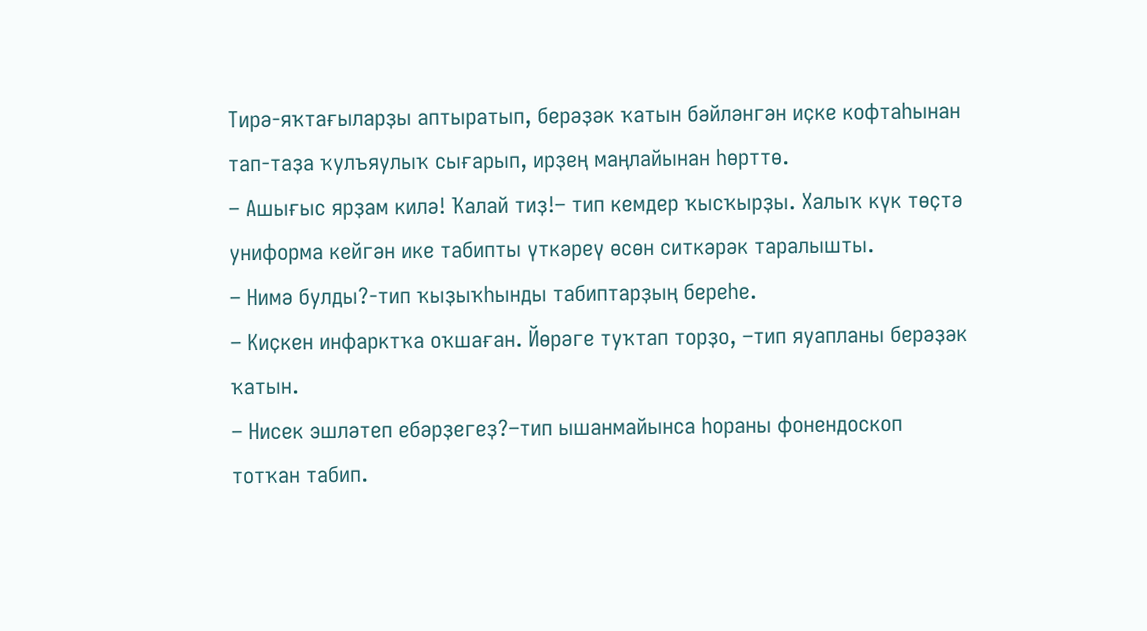Тирә-яҡтағыларҙы аптыратып, берәҙәк ҡатын бәйләнгән иҫке кофтаһынан тап-таҙа ҡулъяулыҡ сығарып, ирҙең маңлайынан һөрттө.
– Ашығыс ярҙам килә! Ҡалай тиҙ!– тип кемдер ҡысҡырҙы. Халыҡ күк төҫтә униформа кейгән ике табипты үткәреү өсөн ситкәрәк таралышты.
– Нимә булды?-тип ҡыҙыҡһынды табиптарҙың береһе.
– Киҫкен инфарктҡа оҡшаған. Йөрәге туҡтап торҙо, –тип яуапланы берәҙәк ҡатын.
– Нисек эшләтеп ебәрҙегеҙ?–тип ышанмайынса һораны фонендоскоп тотҡан табип.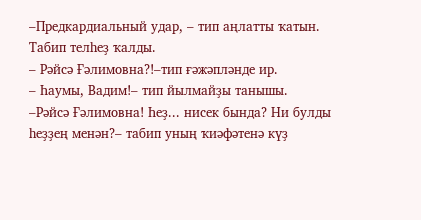–Предкардиальный удар, – тип аңлатты ҡатын.
Табип телһеҙ ҡалды.
– Рәйсә Ғәлимовна?!–тип ғәжәпләнде ир.
– Һаумы, Вадим!– тип йылмайҙы танышы.
–Рәйсә Ғәлимовна! Һеҙ... нисек бында? Ни булды һеҙҙең менән?– табип уның ҡиәфәтенә күҙ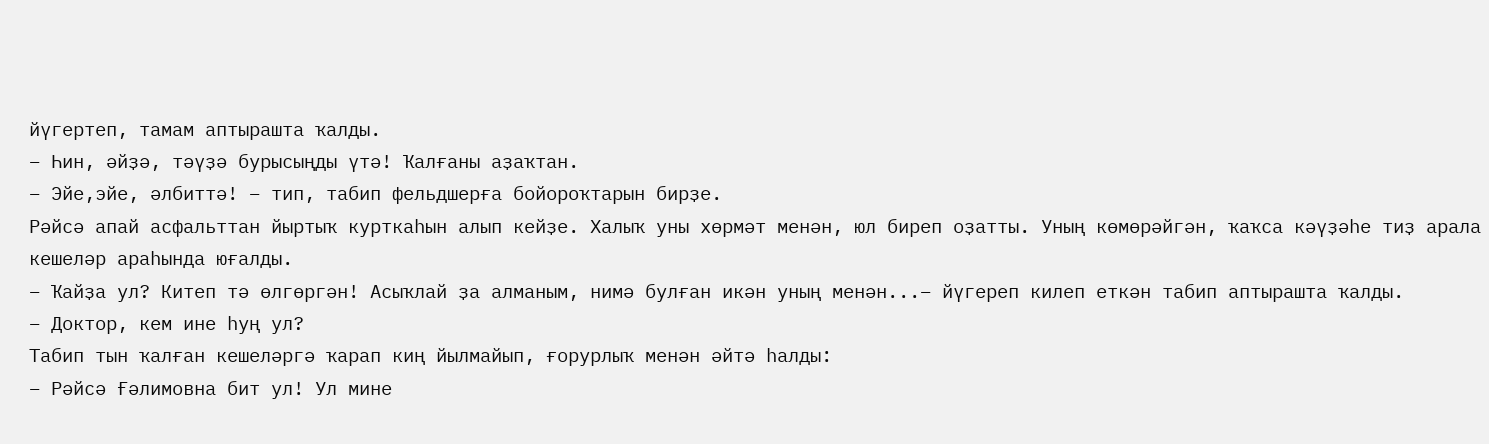йүгертеп, тамам аптырашта ҡалды.
– Һин, әйҙә, тәүҙә бурысыңды үтә! Ҡалғаны аҙаҡтан.
– Эйе,эйе, әлбиттә! – тип, табип фельдшерға бойороҡтарын бирҙе.
Рәйсә апай асфальттан йыртыҡ курткаһын алып кейҙе. Халыҡ уны хөрмәт менән, юл биреп оҙатты. Уның көмөрәйгән, ҡаҡса кәүҙәһе тиҙ арала кешеләр араһында юғалды.
– Ҡайҙа ул? Китеп тә өлгөргән! Асыҡлай ҙа алманым, нимә булған икән уның менән...– йүгереп килеп еткән табип аптырашта ҡалды.
– Доктор, кем ине һуң ул?
Табип тын ҡалған кешеләргә ҡарап киң йылмайып, ғорурлыҡ менән әйтә һалды:
– Рәйсә Ғәлимовна бит ул! Ул мине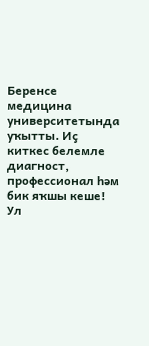Беренсе медицина университетында уҡытты. Иҫ киткес белемле диагност, профессионал һәм бик яҡшы кеше! Ул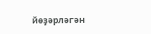йөҙәрләгән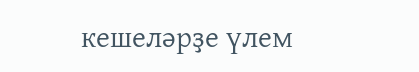кешеләрҙе үлем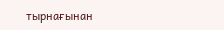тырнағынан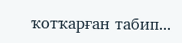ҡотҡарған табип...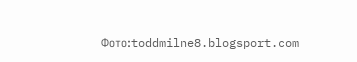Фото:toddmilne8.blogsport.com